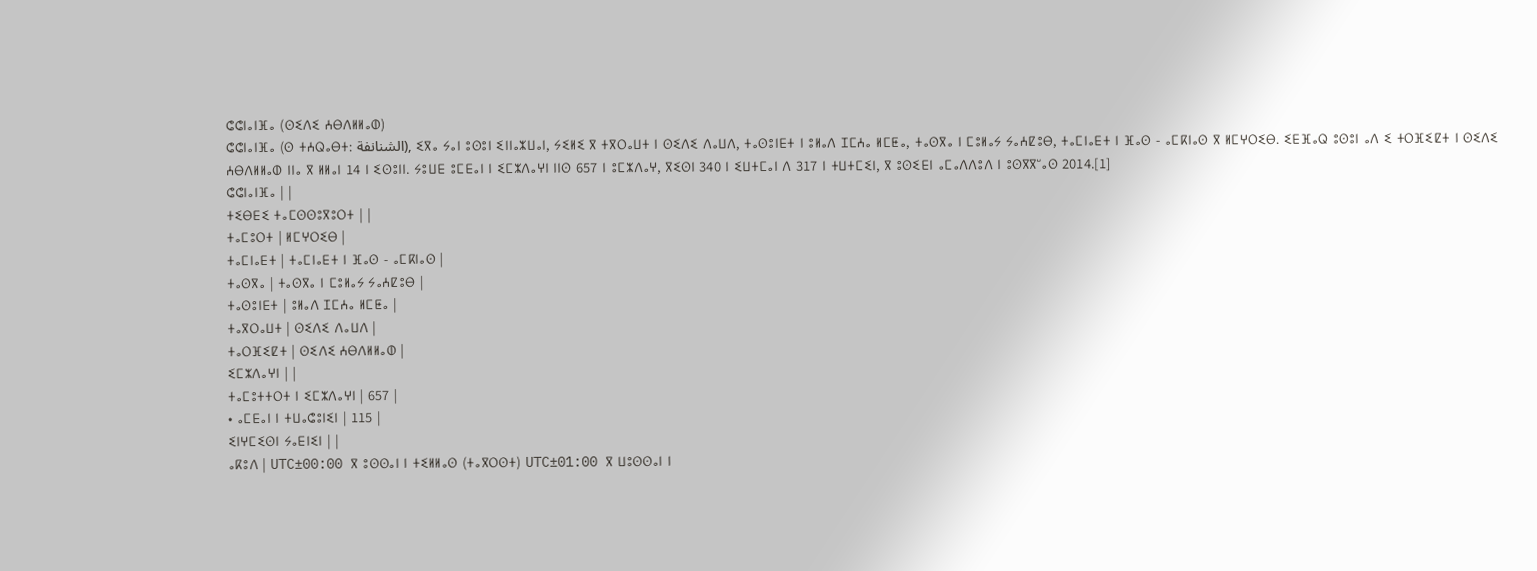ⵛⵛⵏⴰⵏⴼⴰ (ⵙⵉⴷⵉ ⵄⴱⴷⵍⵍⴰⵀ)
ⵛⵛⵏⴰⵏⴼⴰ (ⵙ ⵜⵄⵕⴰⴱⵜ: الشنانفة), ⵉⴳⴰ ⵢⴰⵏ ⵓⵙⵓⵏ ⵉⵏⵏⴰⵣⵡⴰⵏ, ⵢⵉⵍⵉ ⴳ ⵜⴳⵔⴰⵡⵜ ⵏ ⵙⵉⴷⵉ ⴷⴰⵡⴷ, ⵜⴰⵙⵓⵏⴹⵜ ⵏ ⵓⵍⴰⴷ ⵊⵎⵄⴰ ⵍⵎⵟⴰ, ⵜⴰⵙⴳⴰ ⵏ ⵎⵓⵍⴰⵢ ⵢⴰⵄⵇⵓⴱ, ⵜⴰⵎⵏⴰⴹⵜ ⵏ ⴼⴰⵙ - ⴰⵎⴽⵏⴰⵙ ⴳ ⵍⵎⵖⵔⵉⴱ. ⵉⴹⴼⴰⵕ ⵓⵙⵓⵏ ⴰⴷ ⵉ ⵜⵔⴼⵉⵇⵜ ⵏ ⵙⵉⴷⵉ ⵄⴱⴷⵍⵍⴰⵀ ⵏⵏⴰ ⴳ ⵍⵍⴰⵏ 14 ⵏ ⵉⵙⵓⵏⵏ. ⵢⵓⵡⴹ ⵓⵎⴹⴰⵏ ⵏ ⵉⵎⵣⴷⴰⵖⵏ ⵏⵏⵙ 657 ⵏ ⵓⵎⵣⴷⴰⵖ, ⴳⵉⵙⵏ 340 ⵏ ⵉⵡⵜⵎⴰⵏ ⴷ 317 ⵏ ⵜⵡⵜⵎⵉⵏ, ⴳ ⵓⵙⵉⴹⵏ ⴰⵎⴰⴷⴷⵓⴷ ⵏ ⵓⵙⴳⴳⵯⴰⵙ 2014.[1]
ⵛⵛⵏⴰⵏⴼⴰ | |
ⵜⵉⴱⴹⵉ ⵜⴰⵎⵙⵙⵓⴳⵓⵔⵜ | |
ⵜⴰⵎⵓⵔⵜ | ⵍⵎⵖⵔⵉⴱ |
ⵜⴰⵎⵏⴰⴹⵜ | ⵜⴰⵎⵏⴰⴹⵜ ⵏ ⴼⴰⵙ - ⴰⵎⴽⵏⴰⵙ |
ⵜⴰⵙⴳⴰ | ⵜⴰⵙⴳⴰ ⵏ ⵎⵓⵍⴰⵢ ⵢⴰⵄⵇⵓⴱ |
ⵜⴰⵙⵓⵏⴹⵜ | ⵓⵍⴰⴷ ⵊⵎⵄⴰ ⵍⵎⵟⴰ |
ⵜⴰⴳⵔⴰⵡⵜ | ⵙⵉⴷⵉ ⴷⴰⵡⴷ |
ⵜⴰⵔⴼⵉⵇⵜ | ⵙⵉⴷⵉ ⵄⴱⴷⵍⵍⴰⵀ |
ⵉⵎⵣⴷⴰⵖⵏ | |
ⵜⴰⵎⵓⵜⵜⵔⵜ ⵏ ⵉⵎⵣⴷⴰⵖⵏ | 657 |
• ⴰⵎⴹⴰⵏ ⵏ ⵜⵡⴰⵛⵓⵏⵉⵏ | 115 |
ⵉⵏⵖⵎⵉⵙⵏ ⵢⴰⴹⵏⵉⵏ | |
ⴰⴽⵓⴷ | UTC±00:00 ⴳ ⵓⵙⵙⴰⵏ ⵏ ⵜⵉⵍⵍⴰⵙ (ⵜⴰⴳⵔⵙⵜ) UTC±01:00 ⴳ ⵡⵓⵙⵙⴰⵏ ⵏ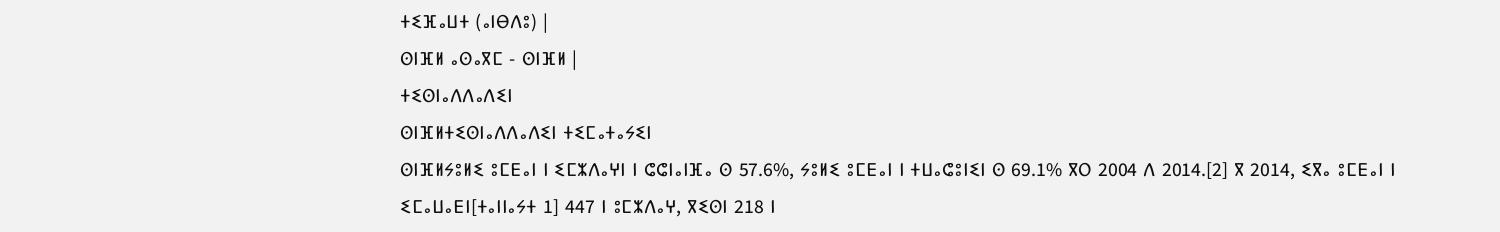ⵜⵉⴼⴰⵡⵜ (ⴰⵏⴱⴷⵓ) |
ⵙⵏⴼⵍ ⴰⵙⴰⴳⵎ - ⵙⵏⴼⵍ |
ⵜⵉⵙⵏⴰⴷⴷⴰⴷⵉⵏ
ⵙⵏⴼⵍⵜⵉⵙⵏⴰⴷⴷⴰⴷⵉⵏ ⵜⵉⵎⴰⵜⴰⵢⵉⵏ
ⵙⵏⴼⵍⵢⵓⵍⵉ ⵓⵎⴹⴰⵏ ⵏ ⵉⵎⵣⴷⴰⵖⵏ ⵏ ⵛⵛⵏⴰⵏⴼⴰ ⵙ 57.6%, ⵢⵓⵍⵉ ⵓⵎⴹⴰⵏ ⵏ ⵜⵡⴰⵛⵓⵏⵉⵏ ⵙ 69.1% ⴳⵔ 2004 ⴷ 2014.[2] ⴳ 2014, ⵉⴳⴰ ⵓⵎⴹⴰⵏ ⵏ ⵉⵎⴰⵡⴰⴹⵏ[ⵜⴰⵏⵏⴰⵢⵜ 1] 447 ⵏ ⵓⵎⵣⴷⴰⵖ, ⴳⵉⵙⵏ 218 ⵏ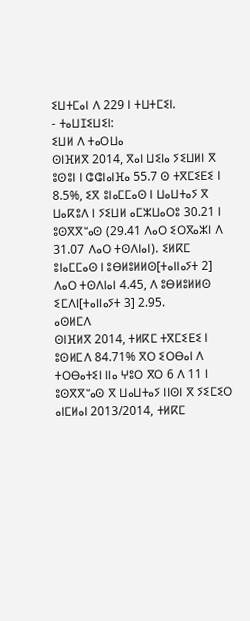ⵉⵡⵜⵎⴰⵏ ⴷ 229 ⵏ ⵜⵡⵜⵎⵉⵏ.
- ⵜⴰⵡⵊⵉⵡⵉⵏ:
ⵉⵡⵍ ⴷ ⵜⴰⵔⵡⴰ
ⵙⵏⴼⵍⴳ 2014, ⴳⴰⵏ ⵡⵉⵏⴰ ⵢⵉⵡⵍⵏ ⴳ ⵓⵙⵓⵏ ⵏ ⵛⵛⵏⴰⵏⴼⴰ 55.7 ⵙ ⵜⴳⵎⵉⴹⵉ ⵏ 8.5%, ⵉⴳ ⵓⵏⴰⵎⵎⴰⵙ ⵏ ⵡⴰⵡⵜⴰⵢ ⴳ ⵡⴰⴽⵓⴷ ⵏ ⵢⵉⵡⵍ ⴰⵎⵣⵡⴰⵔⵓ 30.21 ⵏ ⵓⵙⴳⴳⵯⴰⵙ (29.41 ⴷⴰⵔ ⵉⵔⴳⴰⵣⵏ ⴷ 31.07 ⴷⴰⵔ ⵜⵙⴷⵏⴰⵏ). ⵉⵍⴽⵎ ⵓⵏⴰⵎⵎⴰⵙ ⵏ ⵓⴱⵍⵓⵍⵍⵙ[ⵜⴰⵏⵏⴰⵢⵜ 2] ⴷⴰⵔ ⵜⵙⴷⵏⴰⵏ 4.45, ⴷ ⵓⴱⵍⵓⵍⵍⵙ ⵉⵎⴷⵏ[ⵜⴰⵏⵏⴰⵢⵜ 3] 2.95.
ⴰⵙⵍⵎⴷ
ⵙⵏⴼⵍⴳ 2014, ⵜⵍⴽⵎ ⵜⴳⵎⵉⴹⵉ ⵏ ⵓⵙⵍⵎⴷ 84.71% ⴳⵔ ⵉⵔⴱⴰⵏ ⴷ ⵜⵔⴱⴰⵜⵉⵏ ⵏⵏⴰ ⵖⵓⵔ ⴳⵔ 6 ⴷ 11 ⵏ ⵓⵙⴳⴳⵯⴰⵙ ⴳ ⵡⴰⵡⵜⴰⵢ ⵏⵏⵙⵏ ⴳ ⵢⵉⵎⵉⵔ ⴰⵏⵎⵍⴰⵏ 2013/2014, ⵜⵍⴽⵎ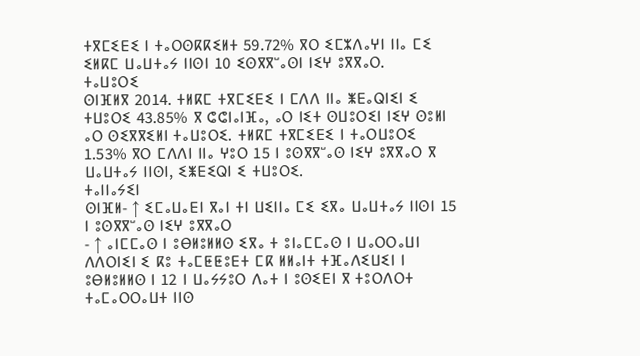ⵜⴳⵎⵉⴹⵉ ⵏ ⵜⴰⵔⵙⴽⴽⵉⵍⵜ 59.72% ⴳⵔ ⵉⵎⵣⴷⴰⵖⵏ ⵏⵏⴰ ⵎⵉ ⵉⵍⴽⵎ ⵡⴰⵡⵜⴰⵢ ⵏⵏⵙⵏ 10 ⵉⵙⴳⴳⵯⴰⵙⵏ ⵏⵉⵖ ⵓⴳⴳⴰⵔ.
ⵜⴰⵡⵓⵔⵉ
ⵙⵏⴼⵍⴳ 2014. ⵜⵍⴽⵎ ⵜⴳⵎⵉⴹⵉ ⵏ ⵎⴷⴷ ⵏⵏⴰ ⵥⴹⴰⵕⵏⵉⵏ ⵉ ⵜⵡⵓⵔⵉ 43.85% ⴳ ⵛⵛⵏⴰⵏⴼⴰ, ⴰⵔ ⵏⵉⵜ ⵙⵡⵓⵔⵉⵏ ⵏⵉⵖ ⵙⵓⵍⵏ ⴰⵔ ⵙⵉⴳⴳⵉⵍⵏ ⵜⴰⵡⵓⵔⵉ. ⵜⵍⴽⵎ ⵜⴳⵎⵉⴹⵉ ⵏ ⵜⴰⵔⵡⵓⵔⵉ 1.53% ⴳⵔ ⵎⴷⴷⵏ ⵏⵏⴰ ⵖⵓⵔ 15 ⵏ ⵓⵙⴳⴳⵯⴰⵙ ⵏⵉⵖ ⵓⴳⴳⴰⵔ ⴳ ⵡⴰⵡⵜⴰⵢ ⵏⵏⵙⵏ, ⵉⵥⴹⵉⵕⵏ ⵉ ⵜⵡⵓⵔⵉ.
ⵜⴰⵏⵏⴰⵢⵉⵏ
ⵙⵏⴼⵍ- ↑ ⵉⵎⴰⵡⴰⴹⵏ ⴳⴰⵏ ⵜⵏ ⵡⵉⵏⵏⴰ ⵎⵉ ⵉⴳⴰ ⵡⴰⵡⵜⴰⵢ ⵏⵏⵙⵏ 15 ⵏ ⵓⵙⴳⴳⵯⴰⵙ ⵏⵉⵖ ⵓⴳⴳⴰⵔ
- ↑ ⴰⵏⵎⵎⴰⵙ ⵏ ⵓⴱⵍⵓⵍⵍⵙ ⵉⴳⴰ ⵜ ⵓⵏⴰⵎⵎⴰⵙ ⵏ ⵡⴰⵔⵔⴰⵡⵏ ⴷⴷⵔⵏⵉⵏ ⵉ ⴽⵓ ⵜⴰⵎⵟⵟⵓⴹⵜ ⵎⴽ ⵍⵍⴰⵏⵜ ⵜⴼⴰⴷⵉⵡⵉⵏ ⵏ ⵓⴱⵍⵓⵍⵍⵙ ⵏ 12 ⵏ ⵡⴰⵢⵢⵓⵔ ⴷⴰⵜ ⵏ ⵓⵙⵉⴹⵏ ⴳ ⵜⵓⵔⴷⵔⵜ ⵜⴰⵎⴰⵔⵔⴰⵡⵜ ⵏⵏⵙ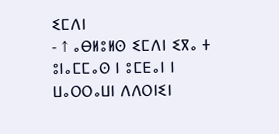ⵉⵎⴷⵏ
- ↑ ⴰⴱⵍⵓⵍⵙ ⵉⵎⴷⵏ ⵉⴳⴰ ⵜ ⵓⵏⴰⵎⵎⴰⵙ ⵏ ⵓⵎⴹⴰⵏ ⵏ ⵡⴰⵔⵔⴰⵡⵏ ⴷⴷⵔⵏⵉⵏ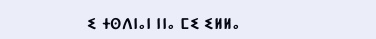ⵉ ⵜⵙⴷⵏⴰⵏ ⵏⵏⴰ ⵎⵉ ⵉⵍⵍⴰ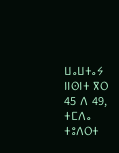ⵡⴰⵡⵜⴰⵢ ⵏⵏⵙⵏⵜ ⴳⵔ 45 ⴷ 49, ⵜⵎⴷⴰ ⵜⵓⴷⵔⵜ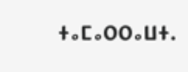ⵜⴰⵎⴰⵔⵔⴰⵡⵜ.